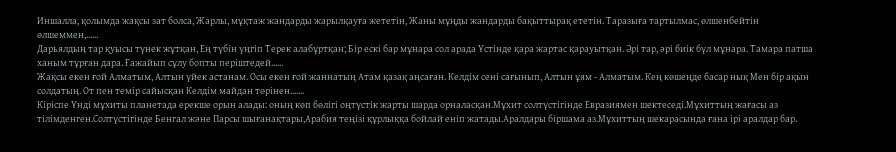Иншалла, қолымда жақсы зат болса, Жарлы, мұқтаж жандарды жарылқауға жететін, Жаны мұңды жандарды бақыттырақ ететін. Таразыға тартылмас, өлшенбейтін өлшеммен,......
Дарьялдың тар қуысы түнек жұтқан, Ең түбін үңгіп Терек алабұртқан; Бір ескі бар мұнара сол арада Үстінде қара жартас қарауытқан. Әрі тар, әрі биік бүл мұнара. Тамара патша ханым тұрған дара. Ғажайып сұлу бопты періштедей......
Жақсы екен ғой Алматым, Алтын үйек астанам. Осы екен ғой жаннатың Атам қазақ аңсаған. Келдім сені сағынып, Алтын ұям - Алматым. Кең көшеңде басар нық Мен бір ақын солдатың. От пен темір сайысқан Келдім майдан төрінен.......
Кіріспе Үнді мұхиты планетада ерекше орын алады: оның көп бөлігі оңтүстік жарты шарда орналасқан.Мұхит солтүстігінде Евразиямен шектеседі.Мұхиттың жағасы аз тілімденген.Солтүстігінде Бенгал және Парсы шығанақтары,Арабия теңізі құрлыққа бойлай еніп жатады.Аралдары біршама аз.Мұхиттың шекарасында ғана ірі аралдар бар.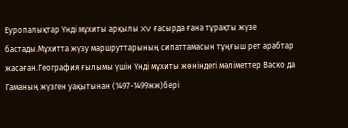Еуропалықтар Үнді мұхиты арқылы XV ғасырда ғана тұрақты жүзе бастады.Мұхитта жүзу маршруттарының сипаттамасын тұңғыш рет арабтар жасаған.География ғылымы үшін Үнді мұхиты жөніндегі мәліметтер Васко да Гаманың жүзген уақытынан (1497-1499жж)бері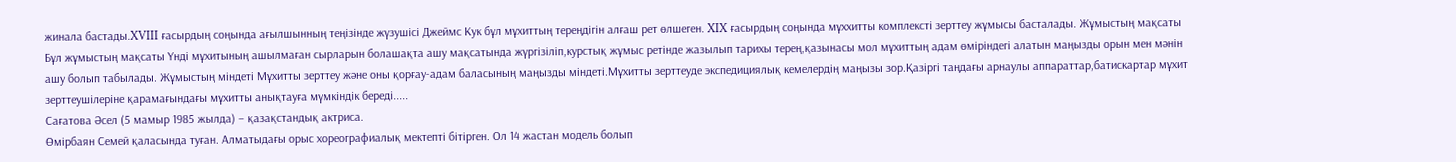жинала бастады.XVIII ғасырдың соңында ағылшынның теңізінде жүзушісі Джеймс Кук бұл мұхиттың тереңдігін алғаш рет өлшеген. XIX ғасырдың соңында мұххитты комплексті зерттеу жұмысы басталады. Жұмыстың мақсаты Бұл жұмыстың мақсаты Үнді мұхитының ашылмаған сырларын болашақта ашу мақсатында жүргізіліп,курстық жұмыс ретінде жазылып тарихы терең,қазынасы мол мұхиттың адам өміріндегі алатын маңызды орын мен мәнін ашу болып табылады. Жұмыстың міндеті Мұхитты зерттеу және оны қорғау-адам баласының маңызды міндеті.Мұхитты зерттеуде экспедициялық кемелердің маңызы зор.Қазіргі таңдағы арнаулы аппараттар,батискартар мұхит зерттеушілеріне қарамағындағы мұхитты анықтауға мүмкіндік береді.....
Сағатова Әсел (5 мамыр 1985 жылда) – қазақстандық актриса.
Өмірбаян Семей қаласында туған. Алматыдағы орыс хореографиалық мектепті бітірген. Ол 14 жастан модель болып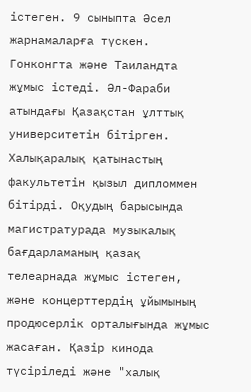істеген. 9 сыныпта Әсел жарнамаларға түскен. Гонконгта және Таиландта жұмыс істеді. Әл-Фараби атындағы Қазақстан ұлттық университетін бітірген. Халықаралық қатынастың факультетін қызыл дипломмен бітірді. Оқудың барысында магистратурада музыкалық бағдарламаның қазақ телеарнада жұмыс істеген, және концерттердің ұйымының продюсерлік орталығында жұмыс жасаған. Қазір кинода түсіріледі және "халық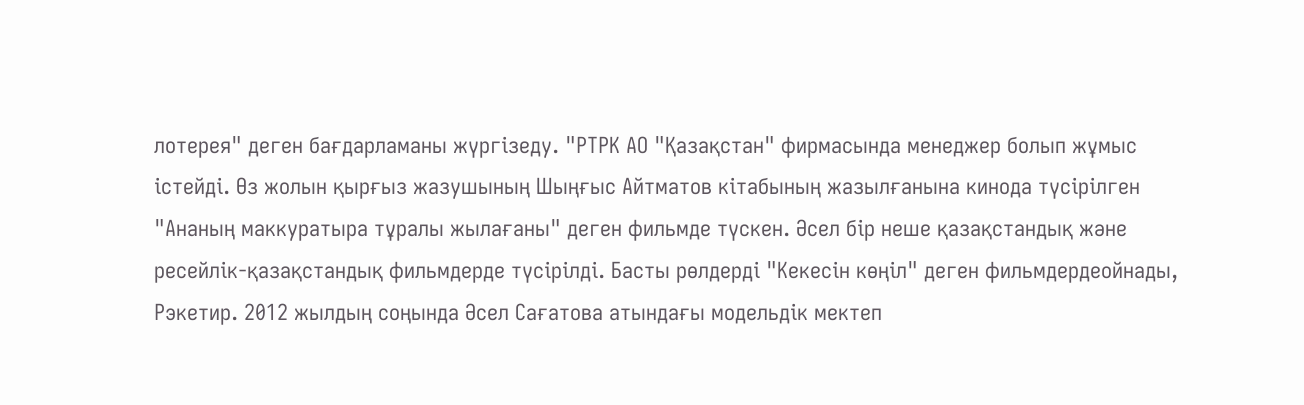лотерея" деген бағдарламаны жүргізеду. "РТРК АО "Қазақстан" фирмасында менеджер болып жұмыс істейді. Өз жолын қырғыз жазушының Шыңғыс Айтматов кітабының жазылғанына кинода түсірілген "Ананың маккуратыра тұралы жылағаны" деген фильмде түскен. Әсел бір неше қазақстандық және ресейлік-қазақстандық фильмдерде түсірілді. Басты рөлдерді "Кекесін көңіл" деген фильмдердеойнады, Рэкетир. 2012 жылдың соңында Әсел Сағатова атындағы модельдік мектеп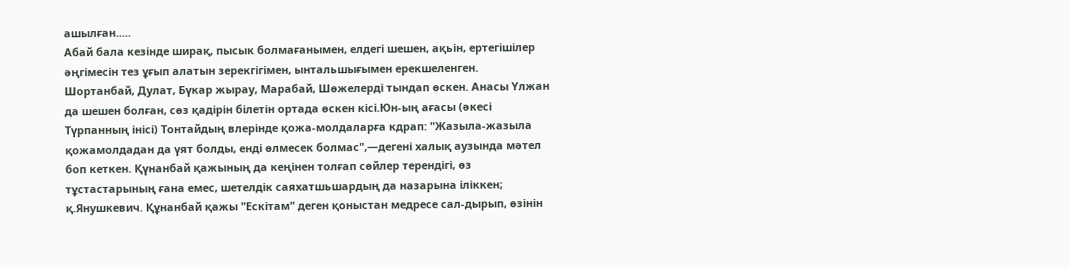ашылған.....
Абай бала кезінде ширақ, пысык болмағанымен, елдегі шешен, ақьін, ертегішілер әңгімесін тез ұғып алатын зерекгігімен, ынтальшығымен ерекшеленген. Шортанбай, Дулат, Бүкар жырау, Марабай, Шөжелерді тындап өскен. Анасы Үлжан да шешен болған, сөз қадірін білетін ортада өскен кісі.Юн-ың ағасы (әкесі Түрпанның інісі) Тонтайдың влерінде қожа-молдаларға кдрап: "Жазыла-жазыла қожамолдадан да үят болды, енді өлмесек болмас",—дегені халық аузында мәтел боп кеткен. Қүнанбай қажының да кеңінен толғап сөйлер терендігі, өз тұстастарының ғана емес, шетелдік саяхатшьшардың да назарына іліккен; қ.Янушкевич. Құнанбай қажы "Ескітам" деген қоныстан медресе сал-дырып, өзінін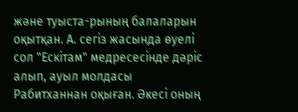және туыста-рының балаларын оқытқан. А. сегіз жасында өуелі сол "Ескітам" медресесінде дәріс алып, ауыл молдасы Рабитханнан оқыған. Әкесі оның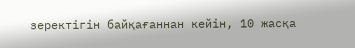зеректігін байқағаннан кейін, 10 жасқа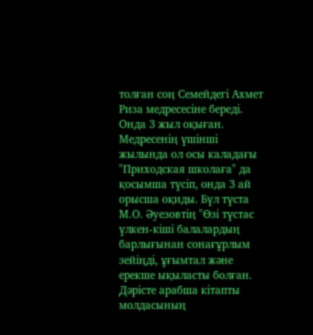толған соң Семейдегі Ахмет Риза медресесіне береді. Онда 3 жыл оқыған. Медресенің үшінші жылында ол осы каладағы "Приходская школаға" да қосымша түсіп, онда 3 ай орысша оқиды. Бүл түста М.О. Әуезовтің "Өзі түстас үлкен-кіші балалардың барлығынан сонағұрлым зейіңді, ұғымтал және ерекше ықыласты болған. Дәрісте арабша кітапты молдасының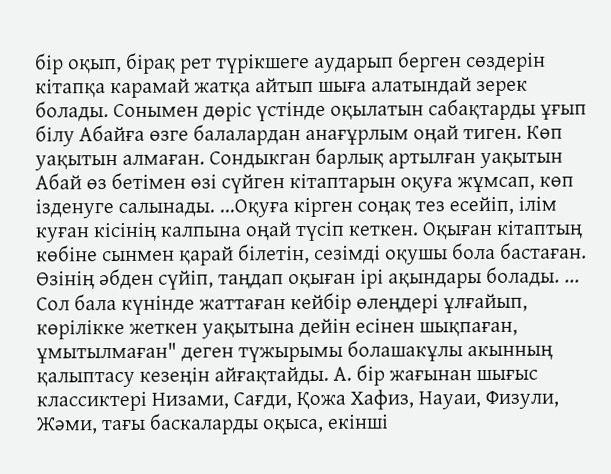бір оқып, бірақ рет түрікшеге аударып берген сөздерін кітапқа карамай жатқа айтып шыға алатындай зерек болады. Сонымен дөріс үстінде оқылатын сабақтарды ұғып білу Абайға өзге балалардан анағұрлым оңай тиген. Көп уақытын алмаған. Сондыкган барлық артылған уақытын Абай өз бетімен өзі сүйген кітаптарын оқуға жұмсап, көп ізденуге салынады. ...Оқуға кірген соңақ тез есейіп, ілім куған кісінің калпына оңай түсіп кеткен. Оқыған кітаптың көбіне сынмен қарай білетін, сезімді оқушы бола бастаған. Өзінің әбден сүйіп, таңдап оқыған ірі ақындары болады. ... Сол бала күнінде жаттаған кейбір өлеңдері ұлғайып, көрілікке жеткен уақытына дейін есінен шықпаған, ұмытылмаған" деген түжырымы болашакұлы акынның қалыптасу кезеңін айғақтайды. А. бір жағынан шығыс классиктері Низами, Сағди, Қожа Хафиз, Науаи, Физули, Жәми, тағы баскаларды оқыса, екінші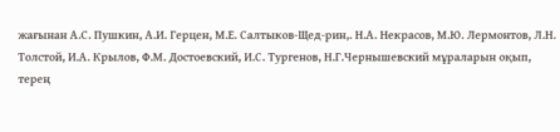жағынан А.С. Пушкин, А.И. Герцен, М.Е. Салтыков-Щед-рин,. Н.А. Некрасов, М.Ю. Лермонтов, Л.Н. Толстой, И.А. Крылов, Ф.М. Достоевский, И.С. Тургенов, Н.Г.Чернышевский мұраларын оқып, терең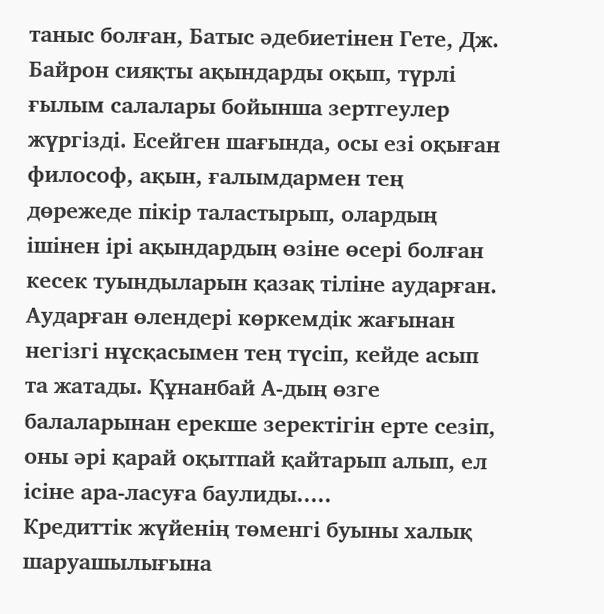таныс болған, Батыс әдебиетінен Гете, Дж. Байрон сияқты ақындарды оқып, түрлі ғылым салалары бойынша зертгеулер жүргізді. Есейген шағында, осы езі оқыған философ, ақын, ғалымдармен тең дөрежеде пікір таластырып, олардың ішінен ірі ақындардың өзіне өсері болған кесек туындыларын қазақ тіліне аударған. Аударған өлендері көркемдік жағынан негізгі нұсқасымен тең түсіп, кейде асып та жатады. Құнанбай А-дың өзге балаларынан ерекше зеректігін ерте сезіп, оны әрі қарай оқытпай қайтарып алып, ел ісіне ара-ласуға баулиды.....
Кредиттік жүйенің төменгі буыны халық шаруашылығына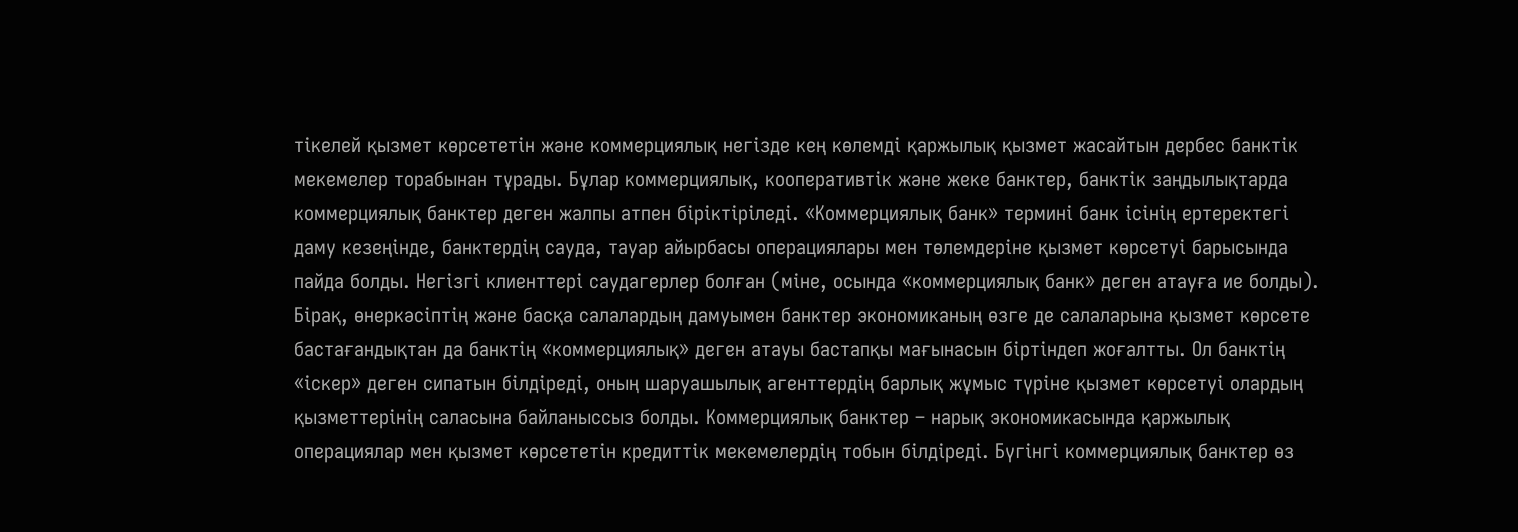тікелей қызмет көрсететін және коммерциялық негізде кең көлемді қаржылық қызмет жасайтын дербес банктік мекемелер торабынан тұрады. Бұлар коммерциялық, кооперативтік және жеке банктер, банктік заңдылықтарда коммерциялық банктер деген жалпы атпен біріктіріледі. «Коммерциялық банк» термині банк ісінің ертеректегі даму кезеңінде, банктердің сауда, тауар айырбасы операциялары мен төлемдеріне қызмет көрсетуі барысында пайда болды. Негізгі клиенттері саудагерлер болған (міне, осында «коммерциялық банк» деген атауға ие болды). Бірақ, өнеркәсіптің және басқа салалардың дамуымен банктер экономиканың өзге де салаларына қызмет көрсете бастағандықтан да банктің «коммерциялық» деген атауы бастапқы мағынасын біртіндеп жоғалтты. Ол банктің «іскер» деген сипатын білдіреді, оның шаруашылық агенттердің барлық жұмыс түріне қызмет көрсетуі олардың қызметтерінің саласына байланыссыз болды. Коммерциялық банктер – нарық экономикасында қаржылық операциялар мен қызмет көрсететін кредиттік мекемелердің тобын білдіреді. Бүгінгі коммерциялық банктер өз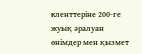кленттеріне 200-ге жуық әралуан өнімдер мен қызмет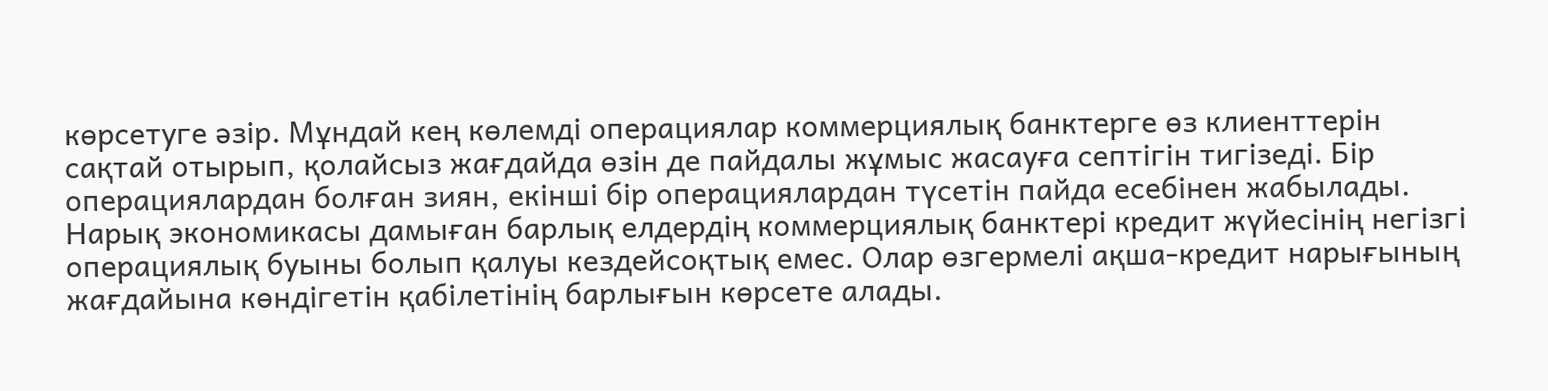көрсетуге әзір. Мұндай кең көлемді операциялар коммерциялық банктерге өз клиенттерін сақтай отырып, қолайсыз жағдайда өзін де пайдалы жұмыс жасауға септігін тигізеді. Бір операциялардан болған зиян, екінші бір операциялардан түсетін пайда есебінен жабылады. Нарық экономикасы дамыған барлық елдердің коммерциялық банктері кредит жүйесінің негізгі операциялық буыны болып қалуы кездейсоқтық емес. Олар өзгермелі ақша-кредит нарығының жағдайына көндігетін қабілетінің барлығын көрсете алады.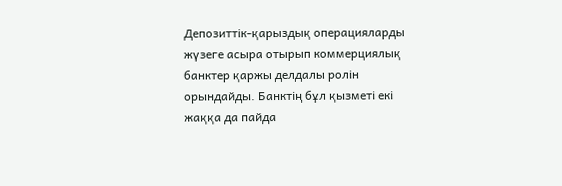Депозиттік-қарыздық операцияларды жүзеге асыра отырып коммерциялық банктер қаржы делдалы ролін орындайды. Банктің бұл қызметі екі жаққа да пайда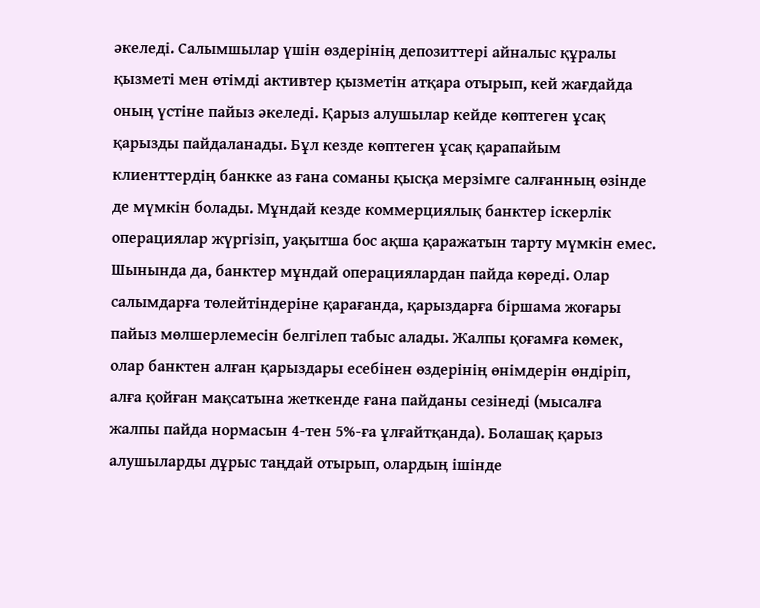әкеледі. Салымшылар үшін өздерінің депозиттері айналыс құралы қызметі мен өтімді активтер қызметін атқара отырып, кей жағдайда оның үстіне пайыз әкеледі. Қарыз алушылар кейде көптеген ұсақ қарызды пайдаланады. Бұл кезде көптеген ұсақ қарапайым клиенттердің банкке аз ғана соманы қысқа мерзімге салғанның өзінде де мүмкін болады. Мұндай кезде коммерциялық банктер іскерлік операциялар жүргізіп, уақытша бос ақша қаражатын тарту мүмкін емес. Шынында да, банктер мұндай операциялардан пайда көреді. Олар салымдарға төлейтіндеріне қарағанда, қарыздарға біршама жоғары пайыз мөлшерлемесін белгілеп табыс алады. Жалпы қоғамға көмек, олар банктен алған қарыздары есебінен өздерінің өнімдерін өндіріп, алға қойған мақсатына жеткенде ғана пайданы сезінеді (мысалға жалпы пайда нормасын 4-тен 5%-ға ұлғайтқанда). Болашақ қарыз алушыларды дұрыс таңдай отырып, олардың ішінде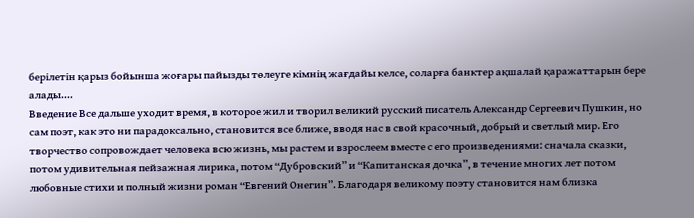берілетін қарыз бойынша жоғары пайызды төлеуге кімнің жағдайы келсе, соларға банктер ақшалай қаражаттарын бере алады....
Введение Все дальше уходит время, в которое жил и творил великий русский писатель Александр Сергеевич Пушкин, но сам поэт, как это ни парадоксально, становится все ближе, вводя нас в свой красочный, добрый и светлый мир. Его творчество сопровождает человека всю жизнь, мы растем и взрослеем вместе с его произведениями: сначала сказки, потом удивительная пейзажная лирика, потом “Дубровский” и “Капитанская дочка”, в течение многих лет потом любовные стихи и полный жизни роман “Евгений Онегин”. Благодаря великому поэту становится нам близка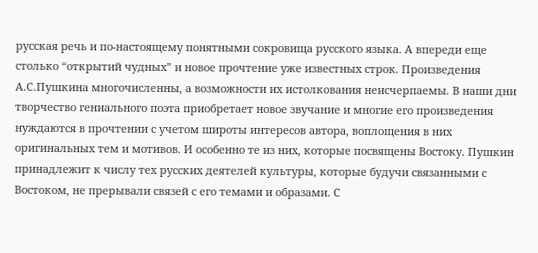русская речь и по-настоящему понятными сокровища русского языка. А впереди еще столько “открытий чудных” и новое прочтение уже известных строк. Произведения А.С.Пушкина многочисленны, а возможности их истолкования неисчерпаемы. В наши дни творчество гениального поэта приобретает новое звучание и многие его произведения нуждаются в прочтении с учетом широты интересов автора, воплощения в них оригинальных тем и мотивов. И особенно те из них, которые посвящены Востоку. Пушкин принадлежит к числу тех русских деятелей культуры, которые будучи связанными с Востоком, не прерывали связей с его темами и образами. С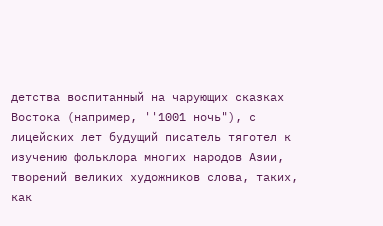детства воспитанный на чарующих сказках Востока (например, ''1001 ночь"), с лицейских лет будущий писатель тяготел к изучению фольклора многих народов Азии, творений великих художников слова, таких, как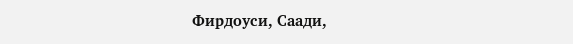Фирдоуси, Саади,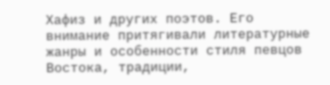Хафиз и других поэтов. Его внимание притягивали литературные жанры и особенности стиля певцов Востока, традиции,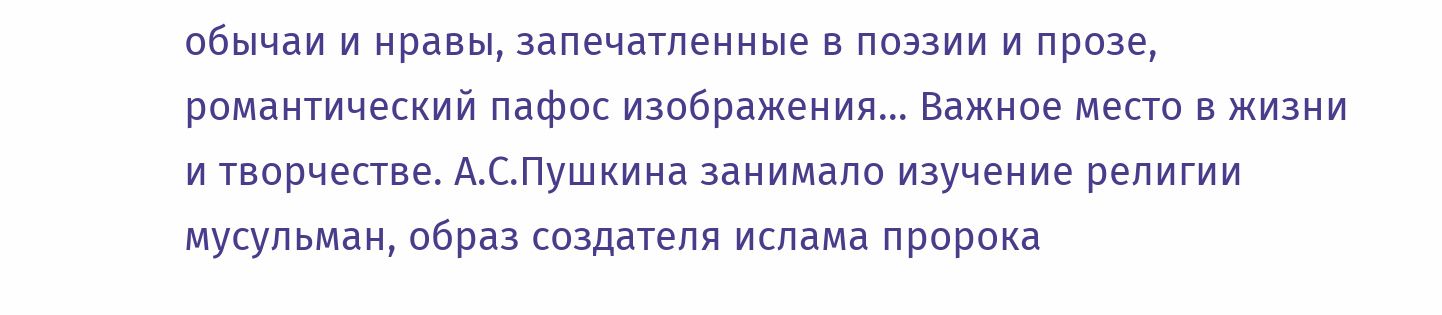обычаи и нравы, запечатленные в поэзии и прозе, романтический пафос изображения... Важное место в жизни и творчестве. А.С.Пушкина занимало изучение религии мусульман, образ создателя ислама пророка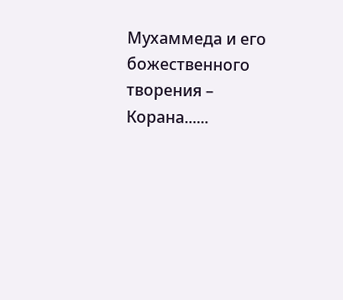Мухаммеда и его божественного творения – Корана......